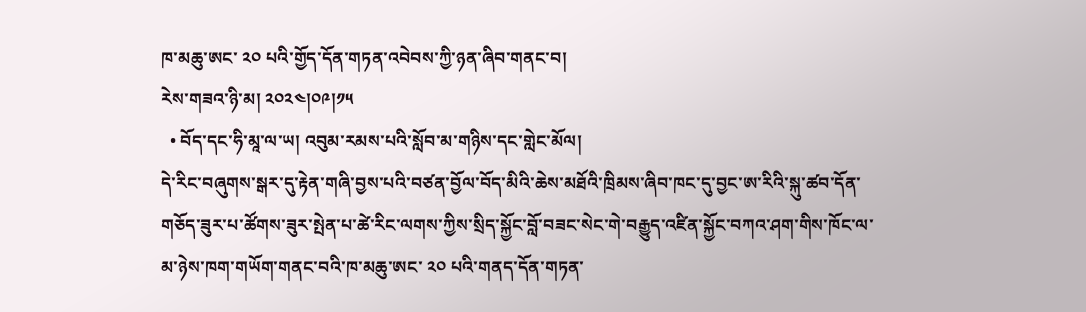ཁ་མཆུ་ཨང་ ༢༠ པའི་གྱོད་དོན་གཏན་འབེབས་ཀྱི་ཉན་ཞིབ་གནང་བ།
རེས་གཟའ་ཉི་མ། ༢༠༢༤།༠༩།༡༥
  • བོད་དང་ཧི་མཱ་ལ་ཡ། འབུམ་རམས་པའི་སློབ་མ་གཉིས་དང་གླེང་མོལ།
དེ་རིང་བཞུགས་སྒར་དུ་རྟེན་གཞི་བྱས་པའི་བཙན་བྱོལ་བོད་མིའི་ཆེས་མཐོའི་ཁྲིམས་ཞིབ་ཁང་དུ་བྱང་ཨ་རིའི་སྐུ་ཚབ་དོན་གཅོད་ཟུར་པ་ཚོགས་ཟུར་སྤེན་པ་ཚེ་རིང་ལགས་ཀྱིས་སྲིད་སྐྱོང་བློ་བཟང་སེང་གེ་བརྒྱུད་འཛིན་སྐྱོང་བཀའ་ཤག་གིས་ཁོང་ལ་མ་ཉེས་ཁག་གཡོག་གནང་བའི་ཁ་མཆུ་ཨང་ ༢༠ པའི་གནད་དོན་གཏན་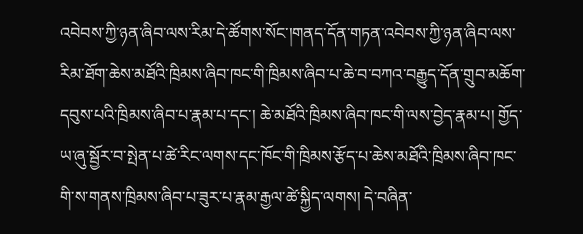འབེབས་ཀྱི་ཉན་ཞིབ་ལས་རིམ་དེ་ཚོགས་སོང་།གནད་དོན་གཏན་འབེབས་ཀྱི་ཉན་ཞིབ་ལས་རིམ་ཐོག་ཆེས་མཐོའི་ཁྲིམས་ཞིབ་ཁང་གི་ཁྲིམས་ཞིབ་པ་ཆེ་བ་བཀའ་བརྒྱུད་དོན་གྲུབ་མཆོག་དབུས་པའི་ཁྲིམས་ཞིབ་པ་རྣམ་པ་དང་། ཆེ་མཐོའི་ཁྲིམས་ཞིབ་ཁང་གི་ལས་བྱེད་རྣམ་པ། གྱོད་ཡ་ཞུ་སྦྱོར་བ་སྤེན་པ་ཚེ་རིང་ལགས་དང་ཁོང་གི་ཁྲིམས་རྩོད་པ་ཆེས་མཐོའི་ཁྲིམས་ཞིབ་ཁང་གི་ས་གནས་ཁྲིམས་ཞིབ་པ་ཟུར་པ་རྣམ་རྒྱལ་ཚེ་སྐྱིད་ལགས། དེ་བཞིན་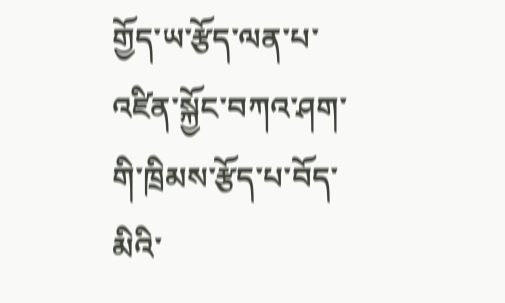གྱོད་ཡ་རྩོད་ལན་པ་འཛིན་སྐྱོང་བཀའ་ཤག་གི་ཁྲིམས་རྩོད་པ་བོད་མིའི་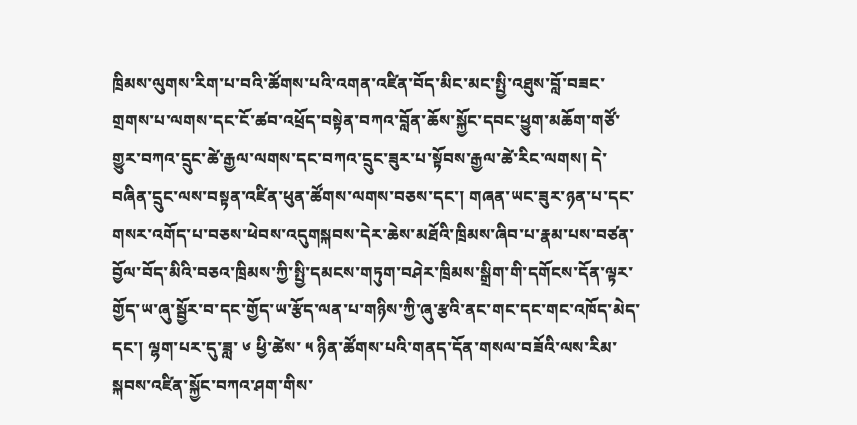ཁྲིམས་ལུགས་རིག་པ་བའི་ཚོགས་པའི་འགན་འཛིན་བོད་མིང་མང་སྤྱི་འཐུས་བློ་བཟང་གྲགས་པ་ལགས་དང་ངོ་ཚབ་འཕྲོད་བསྟེན་བཀའ་བློན་ཆོས་སྐྱོང་དབང་ཕྱུག་མཆོག་གཙོ་གྱུར་བཀའ་དྲུང་ཚེ་རྒྱལ་ལགས་དང་བཀའ་དྲུང་ཟུར་པ་སྟོབས་རྒྱལ་ཚེ་རིང་ལགས། དེ་བཞིན་དྲུང་ལས་བསྟན་འཛིན་ཕུན་ཚོགས་ལགས་བཅས་དང་། གཞན་ཡང་ཟུར་ཉན་པ་དང་གསར་འགོད་པ་བཅས་ཕེབས་འདུགསྐབས་དེར་ཆེས་མཐོའི་ཁྲིམས་ཞིབ་པ་རྣམ་པས་བཙན་བྱོལ་བོད་མིའི་བཅའ་ཁྲིམས་ཀྱི་སྤྱི་དམངས་གཏུག་བཤེར་ཁྲིམས་སྒྲིག་གི་དགོངས་དོན་ལྟར་གྱོད་ཡ་ཞུ་སྦྱོར་བ་དང་གྱོད་ཡ་རྩོད་ལན་པ་གཉིས་ཀྱི་ཞུ་རྩའི་ནང་གང་དང་གང་འཁོད་མེད་དང་། ལྷག་པར་དུ་ཟླ་ ༦ ཕྱི་ཚེས་ ༥ ཉིན་ཚོགས་པའི་གནད་དོན་གསལ་བཟོའི་ལས་རིམ་སྐབས་འཛིན་སྐྱོང་བཀའ་ཤག་གིས་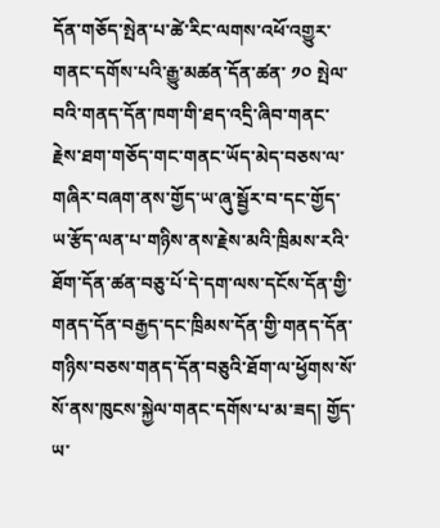དོན་གཅོད་སྤེན་པ་ཚེ་རིང་ལགས་འཕོ་འགྱུར་གནང་དགོས་པའི་རྒྱུ་མཚན་དོན་ཚན་ ༡༠ སྤེལ་བའི་གནད་དོན་ཁག་གི་ཐད་འདྲི་ཞིབ་གནང་རྗེས་ཐག་གཅོད་གང་གནང་ཡོད་མེད་བཅས་ལ་གཞིར་བཞག་ནས་གྱོད་ཡ་ཞུ་སྦྱོར་བ་དང་གྱོད་ཡ་རྩོད་ལན་པ་གཉིས་ནས་རྗེས་མའི་ཁྲིམས་རའི་ཐོག་དོན་ཚན་བཅུ་པོ་དེ་དག་ལས་དངོས་དོན་གྱི་གནད་དོན་བརྒྱད་དང་ཁྲིམས་དོན་གྱི་གནད་དོན་གཉིས་བཅས་གནད་དོན་བཅུའི་ཐོག་ལ་ཕྱོགས་སོ་སོ་ནས་ཁུངས་སྐྱེལ་གནང་དགོས་པ་མ་ཟད། གྱོད་ཡ་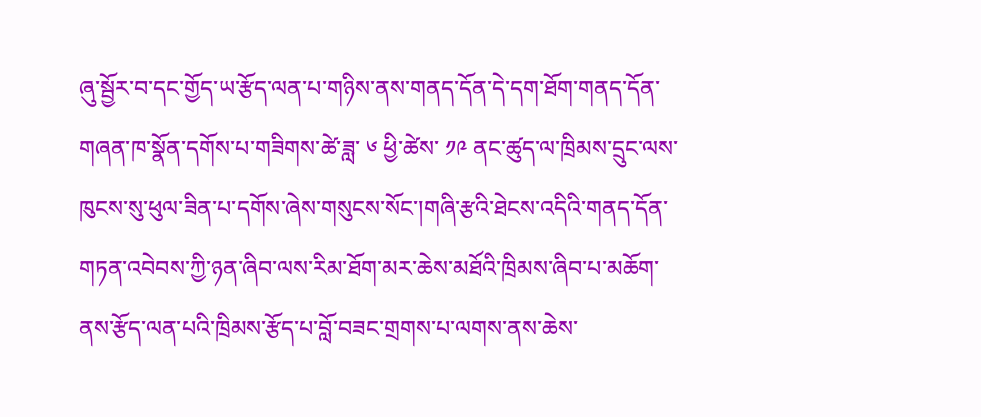ཞུ་སྦྱོར་བ་དང་གྱོད་ཡ་རྩོད་ལན་པ་གཉིས་ནས་གནད་དོན་དེ་དག་ཐོག་གནད་དོན་གཞན་ཁ་སྣོན་དགོས་པ་གཟིགས་ཚེ་ཟླ་ ༦ ཕྱི་ཚེས་ ༡༩ ནང་ཚུད་ལ་ཁྲིམས་དྲུང་ལས་ཁུངས་སུ་ཕུལ་ཟིན་པ་དགོས་ཞེས་གསུངས་སོང་།གཞི་རྩའི་ཐེངས་འདིའི་གནད་དོན་གཏན་འབེབས་ཀྱི་ཉན་ཞིབ་ལས་རིམ་ཐོག་མར་ཆེས་མཐོའི་ཁྲིམས་ཞིབ་པ་མཆོག་ནས་རྩོད་ལན་པའི་ཁྲིམས་རྩོད་པ་བློ་བཟང་གྲགས་པ་ལགས་ནས་ཆེས་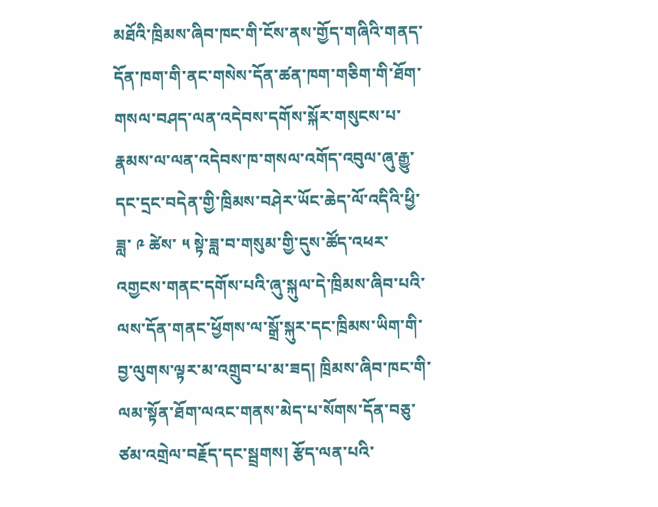མཐོའི་ཁྲིམས་ཞིབ་ཁང་གི་ངོས་ནས་གྱོད་གཞིའི་གནད་དོན་ཁག་གི་ནང་གསེས་དོན་ཚན་ཁག་གཅིག་གི་ཐོག་གསལ་བཤད་ལན་འདེབས་དགོས་སྐོར་གསུངས་པ་རྣམས་ལ་ལན་འདེབས་ཁ་གསལ་འགོད་འབུལ་ཞུ་རྒྱུ་དང་དྲང་བདེན་གྱི་ཁྲིམས་བཤེར་ཡོང་ཆེད་ལོ་འདིའི་ཕྱི་ཟླ་ ༩ ཚེས་ ༥ སྟེ་ཟླ་བ་གསུམ་གྱི་དུས་ཚོད་འཕར་འགྱངས་གནང་དགོས་པའི་ཞུ་སྐུལ་དེ་ཁྲིམས་ཞིབ་པའི་ལས་དོན་གནང་ཕྱོགས་ལ་སྒྲོ་སྐུར་དང་ཁྲིམས་ཡིག་གི་བྱ་ལུགས་ལྟར་མ་འགྲུབ་པ་མ་ཟད། ཁྲིམས་ཞིབ་ཁང་གི་ལམ་སྟོན་ཐོག་ལའང་གནས་མེད་པ་སོགས་དོན་བཅུ་ཙམ་འགྲེལ་བརྗོད་དང་སྦྲགས། རྩོད་ལན་པའི་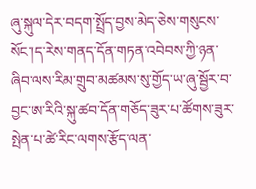ཞུ་སྐུལ་དེར་བདག་སྤྲོད་བྱས་མེད་ཅེས་གསུངས་སོང་།ད་རེས་གནད་དོན་གཏན་འབེབས་ཀྱི་ཉན་ཞིབ་ལས་རིམ་གྲུབ་མཚམས་སུ་གྱོད་ཡ་ཞུ་སྦྱོར་བ་བྱང་ཨ་རིའི་སྐུ་ཚབ་དོན་གཅོད་ཟུར་པ་ཚོགས་ཟུར་སྤེན་པ་ཚེ་རིང་ལགས་རྩོད་ལན་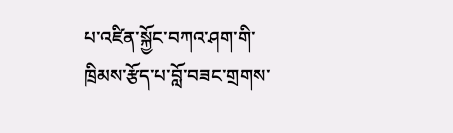པ་འཛིན་སྐྱོང་བཀའ་ཤག་གི་ཁྲིམས་རྩོད་པ་བློ་བཟང་གྲགས་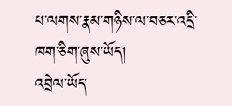པ་ལགས་རྣམ་གཉིས་ལ་བཅར་འདྲི་ཁག་ཅིག་ཞུས་ཡོད།
འབྲེལ་ཡོད་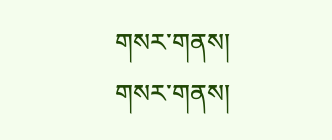གསར་གནས།
གསར་གནས།